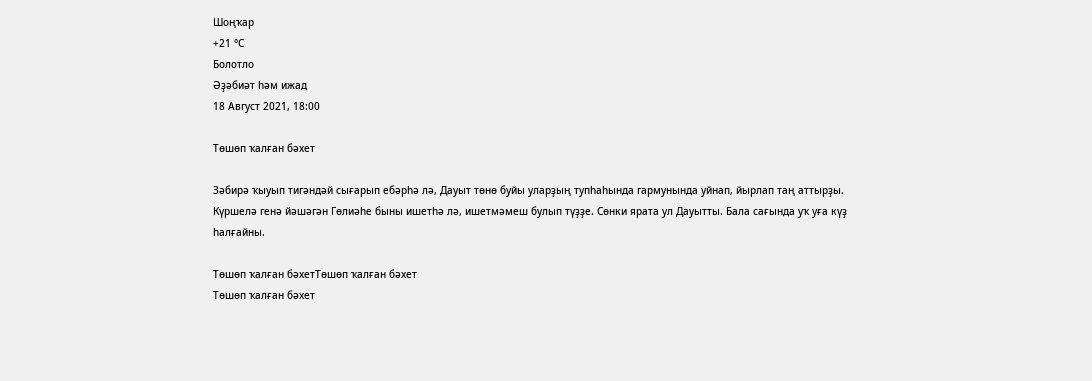Шоңҡар
+21 °С
Болотло
Әҙәбиәт һәм ижад
18 Август 2021, 18:00

Төшөп ҡалған бәхет

Зәбирә ҡыуып тигәндәй сығарып ебәрһә лә, Дауыт төнө буйы уларҙың тупһаһында гармунында уйнап, йырлап таң аттырҙы. Күршелә генә йәшәгән Гөлиәһе быны ишетһә лә, ишетмәмеш булып түҙҙе. Сөнки ярата ул Дауытты. Бала сағында уҡ уға күҙ һалғайны.

Төшөп ҡалған бәхетТөшөп ҡалған бәхет
Төшөп ҡалған бәхет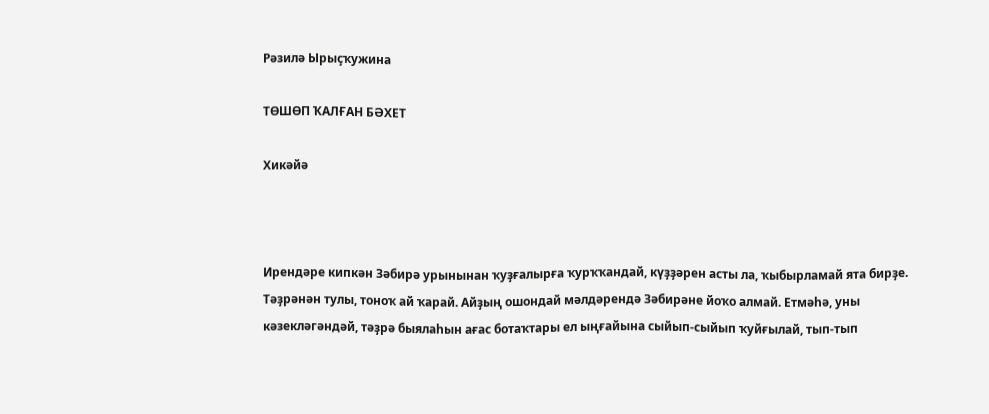Рәзилә Ырыҫҡужина

ТӨШӨП ҠАЛҒАН БӘХЕТ

Хикәйә



Ирендәре кипкән Зәбирә урынынан ҡуҙғалырға ҡурҡҡандай, күҙҙәрен асты ла, ҡыбырламай ята бирҙе. Тәҙрәнән тулы, тоноҡ ай ҡарай. Айҙың ошондай мәлдәрендә Зәбирәне йоҡо алмай. Етмәһә, уны кәзекләгәндәй, тәҙрә быялаһын ағас ботаҡтары ел ыңғайына сыйып-сыйып ҡуйғылай, тып-тып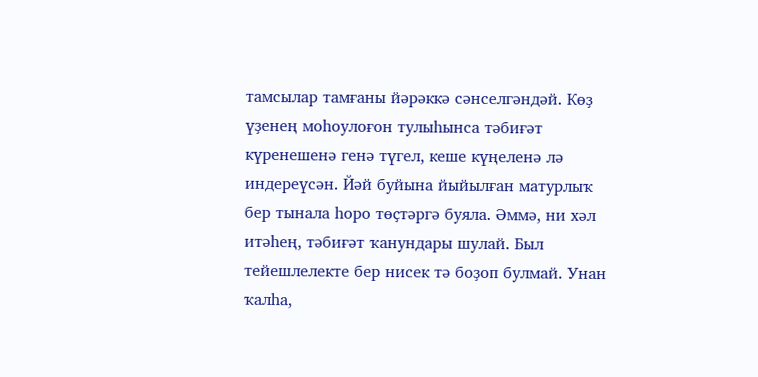тамсылар тамғаны йәрәккә сәнселгәндәй. Көҙ үҙенең моһоулоғон тулыһынса тәбиғәт күренешенә генә түгел, кеше күңеленә лә индереүсән. Йәй буйына йыйылған матурлыҡ бер тынала һоро төҫтәргә буяла. Әммә, ни хәл итәһең, тәбиғәт ҡанундары шулай. Был тейешлелекте бер нисек тә боҙоп булмай. Унан ҡалһа,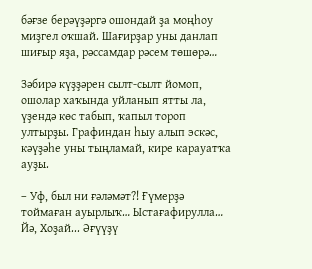бәғзе берәүҙәргә ошондай ҙа моңһоу миҙгел оҡшай. Шағирҙар уны данлап шиғыр яҙа, рәссамдар рәсем төшөрә…

Зәбирә күҙҙәрен сылт-сылт йомоп, ошолар хаҡында уйланып ятты ла, үҙендә көс табып, ҡапыл тороп ултырҙы. Графиндан һыу алып эскәс, кәүҙәһе уны тыңламай, кире карауатҡа ауҙы.

– Уф, был ни ғәләмәт?! Ғүмерҙә тоймаған ауырлыҡ… Ыстағафирулла… Йә, Хоҙай... Әғүүҙү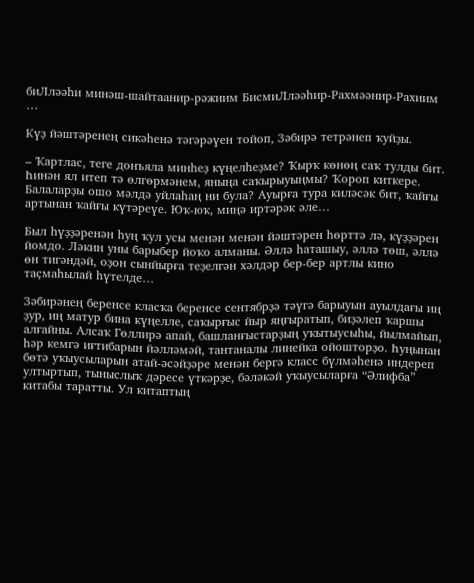биЛләәһи минәш-шайтаанир-рәжиим БисмиЛләәһир-Рахмәәнир-Рахиим …

Күҙ йәштәренең сикәһенә тәгәрәүен тойоп, Зәбирә тетрәнеп ҡуйҙы.

– Ҡартлас, теге донъяла минһеҙ күңелһеҙме? Ҡырҡ көнөң саҡ тулды бит. Һинән ял итеп тә өлгөрмәнем, яныңа саҡырыуыңмы? Ҡороп киткере. Балаларҙы ошо мәлдә уйлаһаң ни була? Ауырға тура киләсәк бит, ҡайғы артынан ҡайғы күтәреүе. Юҡ-юҡ, миңә иртәрәк әле…

Был һүҙҙәренән һуң ҡул усы менән менән йәштәрен һөрттә лә, күҙҙәрен йомдо. Ләкин уны барыбер йоҡо алманы. Әллә һаташыу, әллә төш, әллә өн тигәндәй, оҙон сынйырға теҙелгән хәлдәр бер-бер артлы кино таҫмаһылай һүтелде…

Зәбирәнең беренсе класҡа беренсе сентябрҙә тәүгә барыуын ауылдағы иң ҙур, иң матур бина күңелле, саҡырғыс йыр яңғыратып, биҙәлеп ҡаршы алғайны. Алсаҡ Гөллирә апай, башланғыстарҙың уҡытыусыһы, йылмайып, һәр кемгә иғтибарын йәлләмәй, тантаналы линейка ойошторҙо. Һуңынан бөтә уҡыусыларын атай-әсәйҙәре менән бергә класс бүлмәһенә индереп ултыртып, тыныслыҡ дәресе үткәрҙе, бәләкәй уҡыусыларға “Әлифба” китабы таратты. Ул китаптың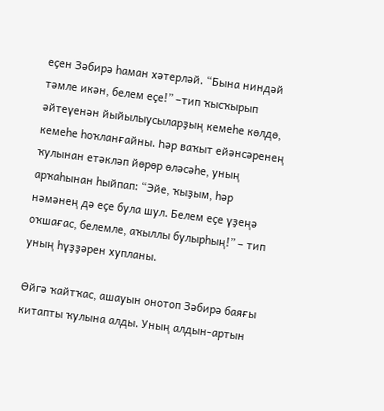еҫен Зәбирә һаман хәтерләй. “Бына ниндәй тәмле икән, белем еҫе!” –тип ҡысҡырып әйтеүенән йыйылыусыларҙың кемеһе көлдө, кемеһе һоҡланғайны. Һәр ваҡыт ейәнсәренең ҡулынан етәкләп йөрөр өләсәһе, уның арҡаһынан һыйпап: “Эйе, ҡыҙым, һәр нәмәнең дә еҫе була шул. Белем еҫе үҙеңә оҡшағас, белемле, аҡыллы булырһың!” – тип уның һүҙҙәрен хупланы.

Өйгә ҡайтҡас, ашауын онотоп Зәбирә баяғы китапты ҡулына алды. Уның алдын-артын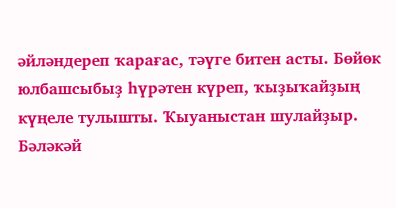әйләндереп ҡарағас, тәүге битен асты. Бөйөк юлбашсыбыҙ һүрәтен күреп, ҡыҙыҡайҙың күңеле тулышты. Ҡыуаныстан шулайҙыр. Бәләкәй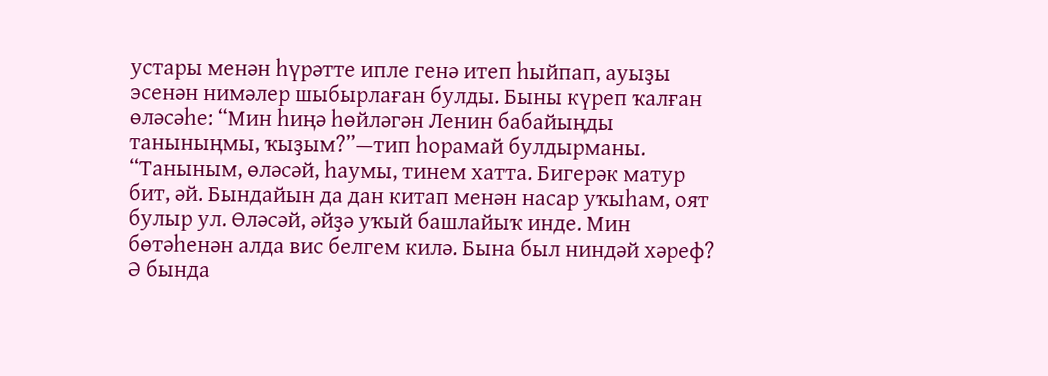устары менән һүрәтте ипле генә итеп һыйпап, ауыҙы эсенән нимәлер шыбырлаған булды. Быны күреп ҡалған өләсәһе: “Мин һиңә һөйләгән Ленин бабайыңды таныныңмы, ҡыҙым?”—тип һорамай булдырманы. “Таныным, өләсәй, һаумы, тинем хатта. Бигерәк матур бит, әй. Бындайын да дан китап менән насар уҡыһам, оят булыр ул. Өләсәй, әйҙә уҡый башлайыҡ инде. Мин бөтәһенән алда вис белгем килә. Бына был ниндәй хәреф? Ә бында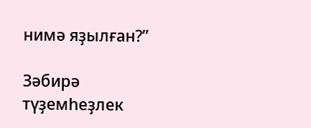нимә яҙылған?”

Зәбирә түҙемһеҙлек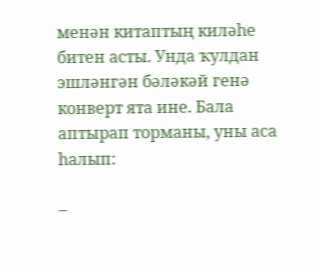менән китаптың киләһе битен асты. Унда ҡулдан эшләнгән бәләкәй генә конверт ята ине. Бала аптырап торманы, уны аса һалып:

–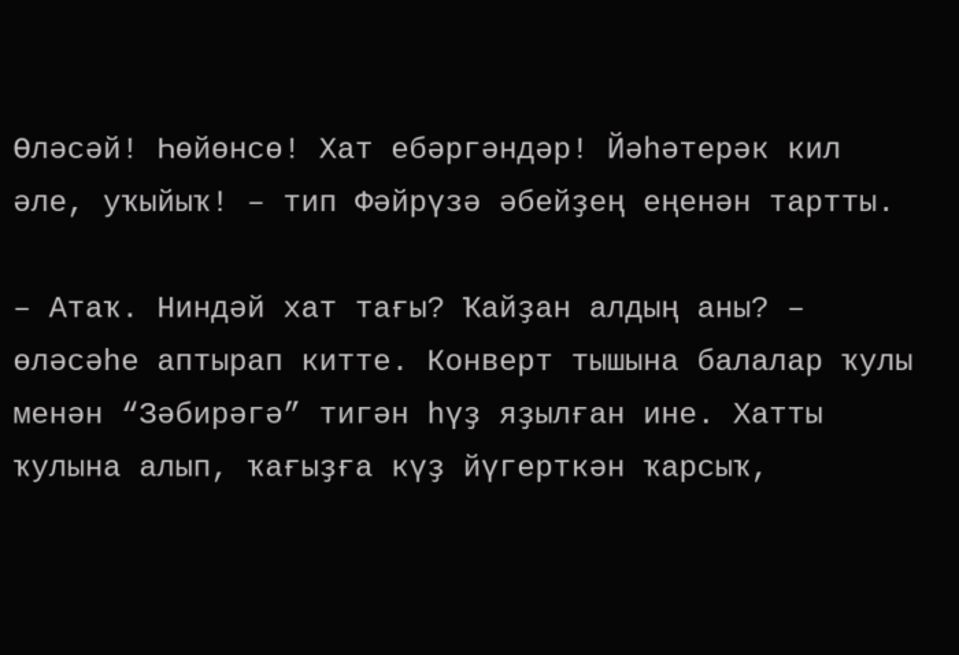Өләсәй! Һөйөнсө! Хат ебәргәндәр! Йәһәтерәк кил әле, уҡыйыҡ! – тип Фәйрүзә әбейҙең еңенән тартты.

– Атаҡ. Ниндәй хат тағы? Ҡайҙан алдың аны? – өләсәһе аптырап китте. Конверт тышына балалар ҡулы менән “Зәбирәгә” тигән һүҙ яҙылған ине. Хатты ҡулына алып, ҡағыҙға күҙ йүгерткән ҡарсыҡ,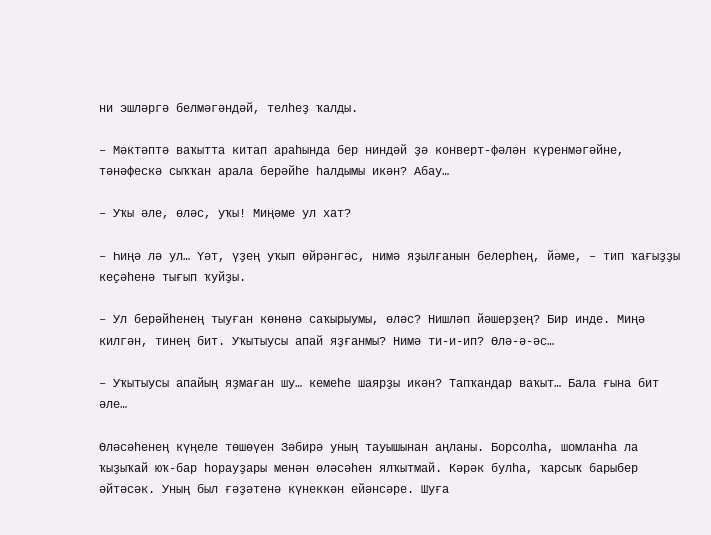ни эшләргә белмәгәндәй, телһеҙ ҡалды.

– Мәктәптә ваҡытта китап араһында бер ниндәй ҙә конверт-фәлән күренмәгәйне, тәнәфескә сыҡҡан арала берәйһе һалдымы икән? Абау…

– Уҡы әле, өләс, уҡы! Миңәме ул хат?

– Һиңә лә ул… Үәт, үҙең уҡып өйрәнгәс, нимә яҙылғанын белерһең, йәме, – тип ҡағыҙҙы кеҫәһенә тығып ҡуйҙы.

– Ул берәйһенең тыуған көнөнә саҡырыумы, өләс? Нишләп йәшерҙең? Бир инде. Миңә килгән, тинең бит. Уҡытыусы апай яҙғанмы? Нимә ти-и-ип? Өлә-ә-әс…

– Уҡытыусы апайың яҙмаған шу… кемеһе шаярҙы икән? Тапҡандар ваҡыт… Бала ғына бит әле…

Өләсәһенең күңеле төшөүен Зәбирә уның тауышынан аңланы. Борсолһа, шомланһа ла ҡыҙыҡай юҡ-бар һорауҙары менән өләсәһен ялҡытмай. Кәрәк булһа, ҡарсыҡ барыбер әйтәсәк. Уның был ғәҙәтенә күнеккән ейәнсәре. Шуға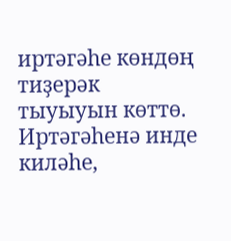иртәгәһе көндөң тиҙерәк тыуыуын көттө. Иртәгәһенә инде киләһе,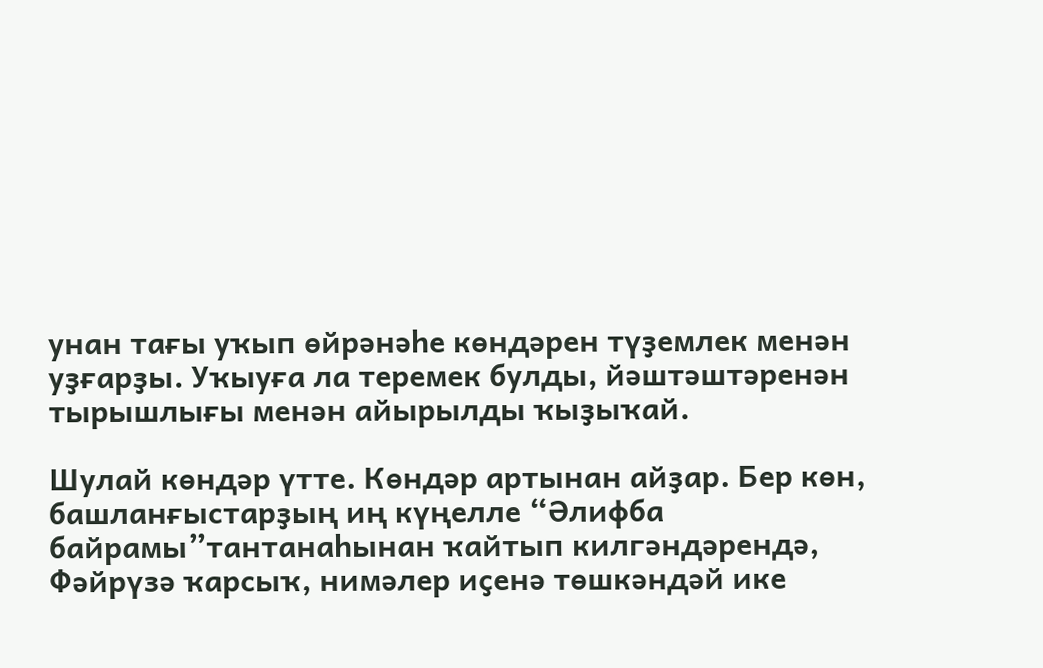унан тағы уҡып өйрәнәһе көндәрен түҙемлек менән уҙғарҙы. Уҡыуға ла теремек булды, йәштәштәренән тырышлығы менән айырылды ҡыҙыҡай.

Шулай көндәр үтте. Көндәр артынан айҙар. Бер көн, башланғыстарҙың иң күңелле “Әлифба байрамы”тантанаһынан ҡайтып килгәндәрендә, Фәйрүзә ҡарсыҡ, нимәлер иҫенә төшкәндәй ике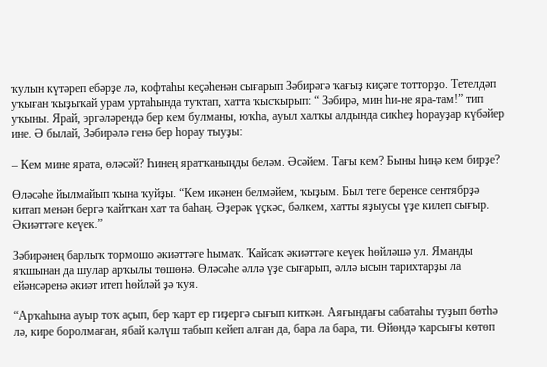ҡулын күтәреп ебәрҙе лә, кофтаһы кеҫәһенән сығарып Зәбирәгә ҡағыҙ киҫәге тотторҙо. Тетелдәп уҡыған ҡыҙыҡай урам уртаһында туҡтап, хатта ҡысҡырып: “ Зәбирә, мин һи-не яра-там!” тип уҡыны. Ярай, эргәләрендә бер кем булманы, юҡһа, ауыл халҡы алдында сикһеҙ һорауҙар күбәйер ине. Ә былай, Зәбирәлә генә бер һорау тыуҙы:

– Кем мине ярата, өләсәй? Һинең яратҡаныңды беләм. Әсәйем. Тағы кем? Быны һиңә кем бирҙе?

Өләсәһе йылмайып ҡына ҡуйҙы. “Кем икәнен белмәйем, ҡыҙым. Был теге беренсе сентябрҙә китап менән бергә ҡайтҡан хат та баһаң. Әҙерәк үҫкәс, бәлкем, хатты яҙыусы үҙе килеп сығыр. Әкиәттәге кеүек.”

Зәбирәнең барлыҡ тормошо әкиәттәге һымаҡ. Ҡайсаҡ әкиәттәге кеүек һөйләшә ул. Яманды яҡшынан да шулар арҡылы төшөнә. Өләсәһе әллә үҙе сығарып, әллә ысын тарихтарҙы ла ейәнсәренә әкиәт итеп һөйләй ҙә ҡуя.

“Арҡаһына ауыр тоҡ аҫып, бер ҡарт ер гиҙергә сығып киткән. Аяғындағы сабатаһы туҙып бөтһә лә, кире боролмаған, ябай кәлүш табып кейеп алған да, бара ла бара, ти. Өйөндә ҡарсығы көтөп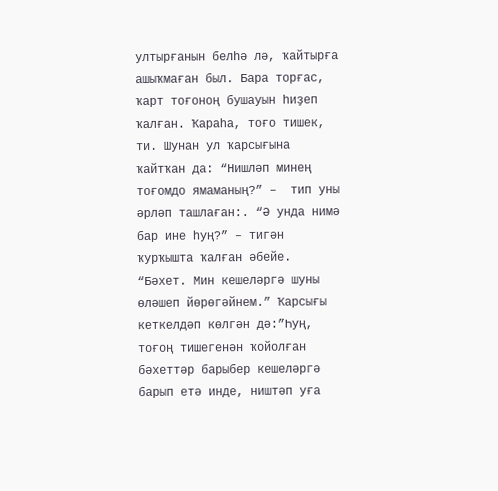ултырғанын белһә лә, ҡайтырға ашыҡмаған был. Бара торғас, ҡарт тоғоноң бушауын һиҙеп ҡалған. Ҡараһа, тоғо тишек, ти. Шунан ул ҡарсығына ҡайтҡан да: “Нишләп минең тоғомдо ямаманың?” –  тип уны әрләп ташлаған:. “Ә унда нимә бар ине һуң?” – тигән ҡурҡышта ҡалған әбейе. “Бәхет. Мин кешеләргә шуны өләшеп йөрөгәйнем.” Ҡарсығы кеткелдәп көлгән дә:”Һуң, тоғоң тишегенән ҡойолған бәхеттәр барыбер кешеләргә барып етә инде, ништәп уға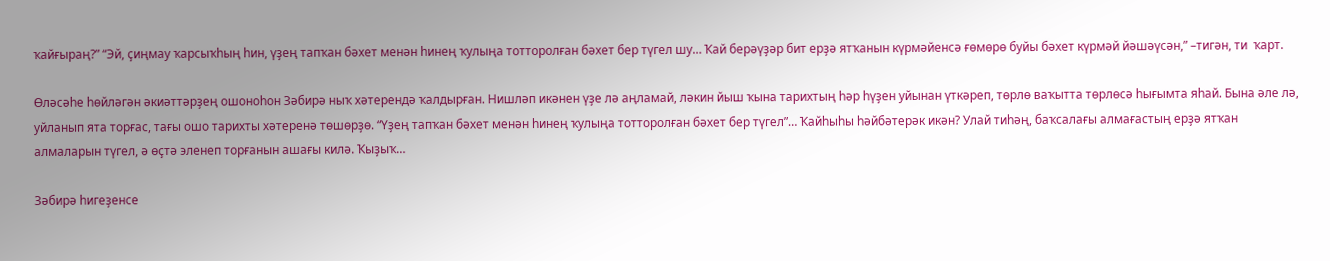ҡайғыраң?” “Эй, ҫиңмау ҡарсыҡһың һин, үҙең тапҡан бәхет менән һинең ҡулыңа тотторолған бәхет бер түгел шу… Ҡай берәүҙәр бит ерҙә ятҡанын күрмәйенсә ғөмөрө буйы бәхет күрмәй йәшәүсән,” –тигән, ти  ҡарт.

Өләсәһе һөйләгән әкиәттәрҙең ошоноһон Зәбирә ныҡ хәтерендә ҡалдырған. Нишләп икәнен үҙе лә аңламай, ләкин йыш ҡына тарихтың һәр һүҙен уйынан үткәреп, төрлө ваҡытта төрлөсә һығымта яһай. Бына әле лә, уйланып ята торғас, тағы ошо тарихты хәтеренә төшөрҙө. “Үҙең тапҡан бәхет менән һинең ҡулыңа тотторолған бәхет бер түгел”… Ҡайһыһы һәйбәтерәк икән? Улай тиһәң, баҡсалағы алмағастың ерҙә ятҡан алмаларын түгел, ә өҫтә эленеп торғанын ашағы килә. Ҡыҙыҡ…

Зәбирә һигеҙенсе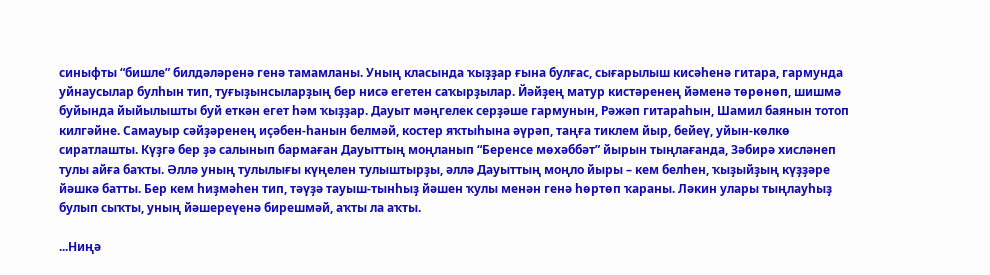синыфты “бишле” билдәләренә генә тамамланы. Уның класында ҡыҙҙар ғына булғас, сығарылыш кисәһенә гитара, гармунда уйнаусылар булһын тип, туғыҙынсыларҙың бер нисә егетен саҡырҙылар. Йәйҙең матур кистәренең йәменә төрөнөп, шишмә буйында йыйылышты буй еткән егет һәм ҡыҙҙар. Дауыт мәңгелек серҙәше гармунын, Рәжәп гитараһын, Шамил баянын тотоп килгәйне. Самауыр сәйҙәренең иҫәбен-һанын белмәй, костер яҡтыһына әүрәп, таңға тиклем йыр, бейеү, уйын-көлкө сиратлашты. Күҙгә бер ҙә салынып бармаған Дауыттың моңланып “Беренсе мөхәббәт” йырын тыңлағанда, Зәбирә хисләнеп тулы айға баҡты. Әллә уның тулылығы күңелен тулыштырҙы, әллә Дауыттың моңло йыры – кем белһен, ҡыҙыйҙың күҙҙәре йәшкә батты. Бер кем һиҙмәһен тип, тәүҙә тауыш-тынһыҙ йәшен ҡулы менән генә һөртөп ҡараны. Ләкин улары тыңлауһыҙ булып сыҡты, уның йәшереүенә бирешмәй, аҡты ла аҡты.

...Ниңә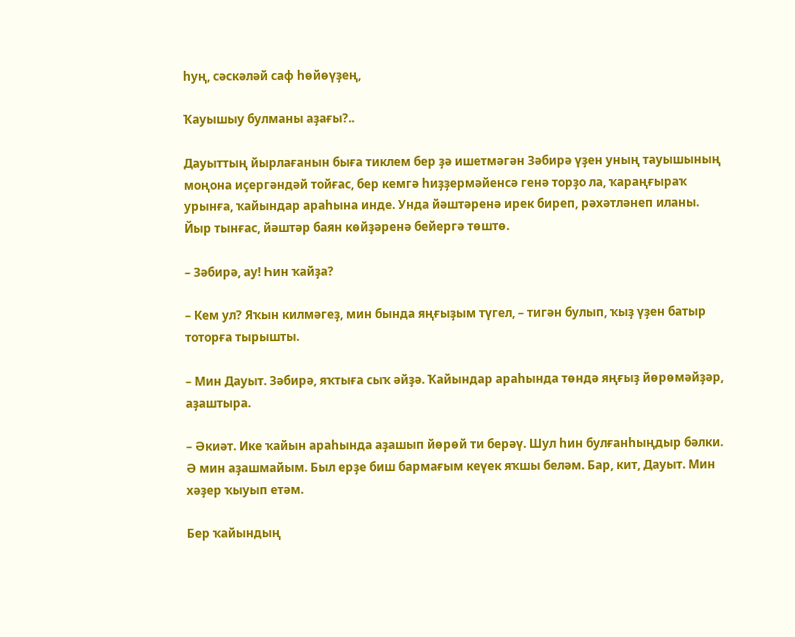һуң, сәскәләй саф һөйөүҙең,

Ҡауышыу булманы аҙағы?..

Дауыттың йырлағанын быға тиклем бер ҙә ишетмәгән Зәбирә үҙен уның тауышының моңона иҫергәндәй тойғас, бер кемгә һиҙҙермәйенсә генә торҙо ла, ҡараңғыраҡ урынға, ҡайындар араһына инде. Унда йәштәренә ирек биреп, рәхәтләнеп иланы. Йыр тынғас, йәштәр баян көйҙәренә бейергә төштө.

– Зәбирә, ау! Һин ҡайҙа?

– Кем ул? Яҡын килмәгеҙ, мин бында яңғыҙым түгел, – тигән булып, ҡыҙ үҙен батыр тоторға тырышты.

– Мин Дауыт. Зәбирә, яҡтыға сыҡ әйҙә. Ҡайындар араһында төндә яңғыҙ йөрөмәйҙәр, аҙаштыра.

– Әкиәт. Ике ҡайын араһында аҙашып йөрөй ти берәү. Шул һин булғанһыңдыр бәлки. Ә мин аҙашмайым. Был ерҙе биш бармағым кеүек яҡшы беләм. Бар, кит, Дауыт. Мин хәҙер ҡыуып етәм.

Бер ҡайындың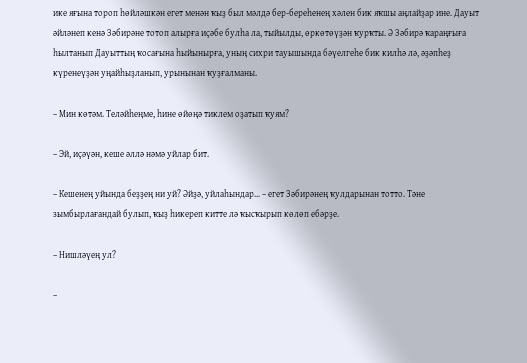ике яғына тороп һөйләшкән егет менән ҡыҙ был мәлдә бер-береһенең хәлен бик яҡшы аңлайҙар ине. Дауыт әйләнеп кенә Зәбирәне тотоп алырға иҫәбе булһа ла, тыйылды, өркөтөүҙән ҡурҡты. Ә Зәбирә ҡараңғыға һылтанып Дауыттың ҡосағына һыйынырға, уның сихри тауышында бәүелгеһе бик килһә лә, әҙәпһеҙ күренеүҙән уңайһыҙланып, урынынан ҡуҙғалманы.

– Мин көтәм. Теләйһеңме, һине өйөңә тиклем оҙатып ҡуям?

– Эй, иҫәүән, кеше әллә нәмә уйлар бит.

– Кешенең уйында беҙҙең ни уй? Әйҙә, уйлаһындар… – егет Зәбирәнең ҡулдарынан тотто. Тәне зымбырлағандай булып, ҡыҙ һикереп китте лә ҡысҡырып көлөп ебәрҙе.

– Нишләүең ул?

–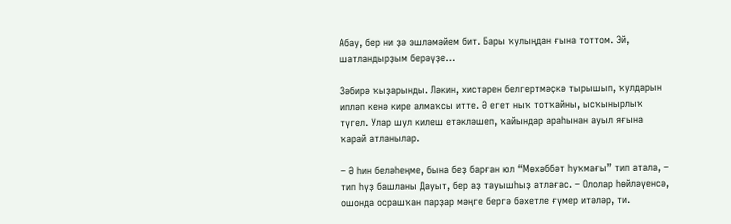Абау, бер ни ҙә эшләмәйем бит. Бары ҡулыңдан ғына тоттом. Эй, шатландырҙым берәүҙе…

Зәбирә ҡыҙарынды. Ләкин, хистәрен белгертмәҫкә тырышып, ҡулдарын ипләп кенә кире алмаҡсы итте. Ә егет ныҡ тотҡайны, ысҡынырлыҡ түгел. Улар шул килеш етәкләшеп, ҡайындар араһынан ауыл яғына ҡарай атланылар.

– Ә һин беләһеңме, бына беҙ барған юл “Мөхәббәт һуҡмағы” тип атала, – тип һүҙ башланы Дауыт, бер аҙ тауышһыҙ атлағас. – Ололар һөйләүенсә, ошонда осрашҡан парҙар мәңге бергә бәхетле ғүмер итәләр, ти.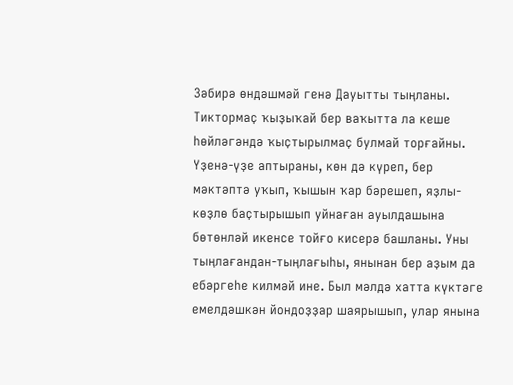Зәбирә өндәшмәй генә Дауытты тыңланы. Тиктормаҫ ҡыҙыҡай бер ваҡытта ла кеше һөйләгәндә ҡыҫтырылмаҫ булмай торғайны. Үҙенә-үҙе аптыраны, көн дә күреп, бер мәктәптә уҡып, ҡышын ҡар бәрешеп, яҙлы-көҙлө баҫтырышып уйнаған ауылдашына бөтөнләй икенсе тойғо кисерә башланы. Уны тыңлағандан-тыңлағыһы, янынан бер аҙым да ебәргеһе килмәй ине. Был мәлдә хатта күктәге емелдәшкән йондоҙҙар шаярышып, улар янына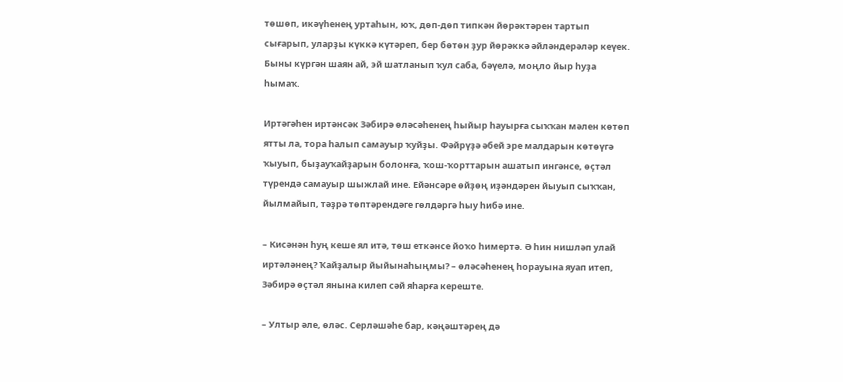төшөп, икәүһенең уртаһын, юҡ, дөп-дөп типкән йөрәктәрен тартып сығарып, уларҙы күккә күтәреп, бер бөтөн ҙур йөрәккә әйләндерәләр кеүек. Быны күргән шаян ай, эй шатланып ҡул саба, бәүелә, моңло йыр һуҙа һымаҡ.

Иртәгәһен иртәнсәк Зәбирә өләсәһенең һыйыр һауырға сыҡҡан мәлен көтөп ятты ла, тора һалып самауыр ҡуйҙы. Фәйрүҙә әбей эре малдарын көтөүгә ҡыуып, быҙауҡайҙарын болонға, ҡош-ҡорттарын ашатып ингәнсе, өҫтәл түрендә самауыр шыжлай ине. Ейәнсәре өйҙөң иҙәндәрен йыуып сыҡҡан, йылмайып, тәҙрә төптәрендәге гөлдәргә һыу һибә ине.

– Кисәнән һуң кеше ял итә, төш еткәнсе йоҡо һимертә. Ә һин нишләп улай иртәләнең? Ҡайҙалыр йыйынаһыңмы? – өләсәһенең һорауына яуап итеп, Зәбирә өҫтәл янына килеп сәй яһарға кереште.

– Ултыр әле, өләс. Серләшәһе бар, кәңәштәрең дә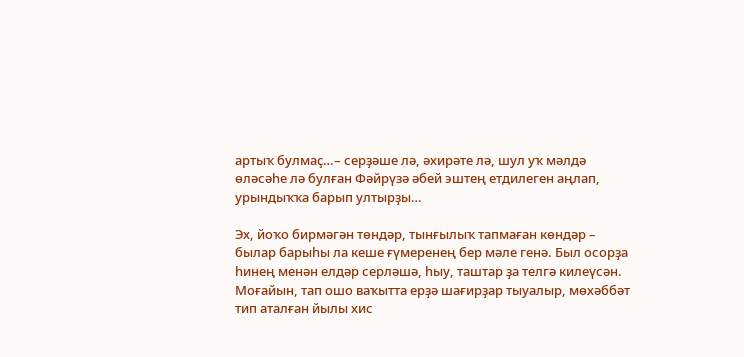артыҡ булмаҫ…– серҙәше лә, әхирәте лә, шул уҡ мәлдә өләсәһе лә булған Фәйрүзә әбей эштең етдилеген аңлап, урындыҡҡа барып ултырҙы…

Эх, йоҡо бирмәгән төндәр, тынғылыҡ тапмаған көндәр – былар барыһы ла кеше ғүмеренең бер мәле генә. Был осорҙа һинең менән елдәр серләшә, һыу, таштар ҙа телгә килеүсән. Моғайын, тап ошо ваҡытта ерҙә шағирҙар тыуалыр, мөхәббәт тип аталған йылы хис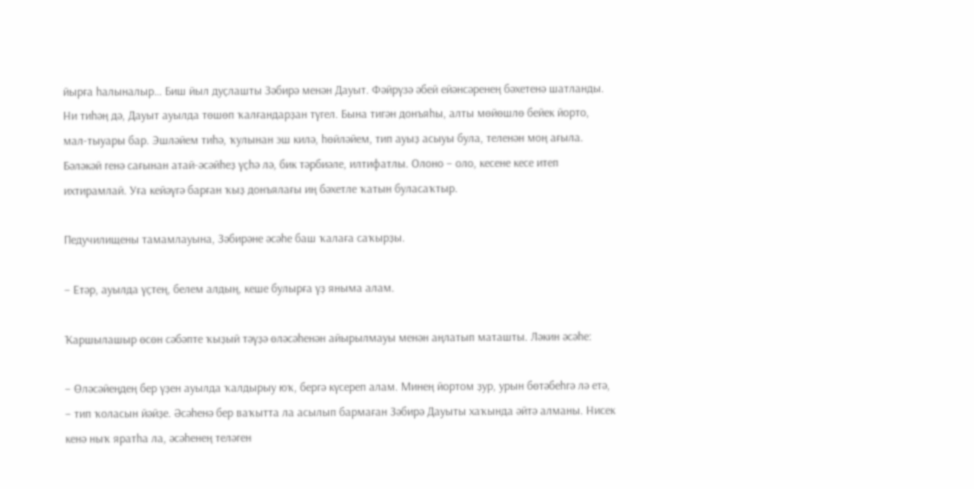йырға һалыналыр… Биш йыл дуҫлашты Зәбирә менән Дауыт. Фәйрүзә әбей ейәнсәренең бәхетенә шатланды. Ни тиһәң дә, Дауыт ауылда төшөп ҡалғандарҙан түгел. Бына тигән донъяһы, алты мөйөшлө бейек йорто, мал-тыуары бар. Эшләйем тиһә, ҡулынан эш килә, һөйләйем, тип ауыҙ асыуы була, теленән моң ағыла. Бәләкәй генә сағынан атай-әсәйһеҙ үҫһә лә, бик тәрбиәле, илтифатлы. Олоно – оло, кесене кесе итеп ихтирамлай. Уға кейәүгә барған ҡыҙ донъялағы иң бәхетле ҡатын буласаҡтыр.

Педучилищены тамамлауына, Зәбирәне әсәһе баш ҡалаға саҡырҙы.

– Етәр, ауылда үҫтең, белем алдың, кеше булырға үҙ яныма алам.

Ҡаршылашыр өсөн сәбәпте ҡыҙый тәүҙә өләсәһенән айырылмауы менән аңлатып маташты. Ләкин әсәһе:

– Өләсәйеңдең бер үҙен ауылда ҡалдырыу юҡ, бергә күсереп алам. Минең йортом ҙур, урын бөтәбеһгә лә етә, – тип ҡоласын йәйҙе. Әсәһенә бер ваҡытта ла асылып бармаған Зәбирә Дауыты хаҡында әйтә алманы. Нисек кенә ныҡ яратһа ла, әсәһенең теләген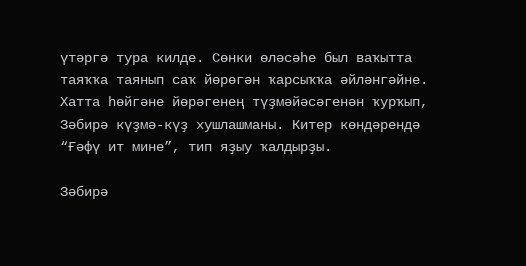үтәргә тура килде. Сөнки өләсәһе был ваҡытта таяҡҡа таянып саҡ йөрөгән ҡарсыҡҡа әйләнгәйне. Хатта һөйгәне йөрәгенең түҙмәйәсәгенән ҡурҡып, Зәбирә күҙмә-күҙ хушлашманы. Китер көндәрендә “Ғәфү ит мине”, тип яҙыу ҡалдырҙы.

Зәбирә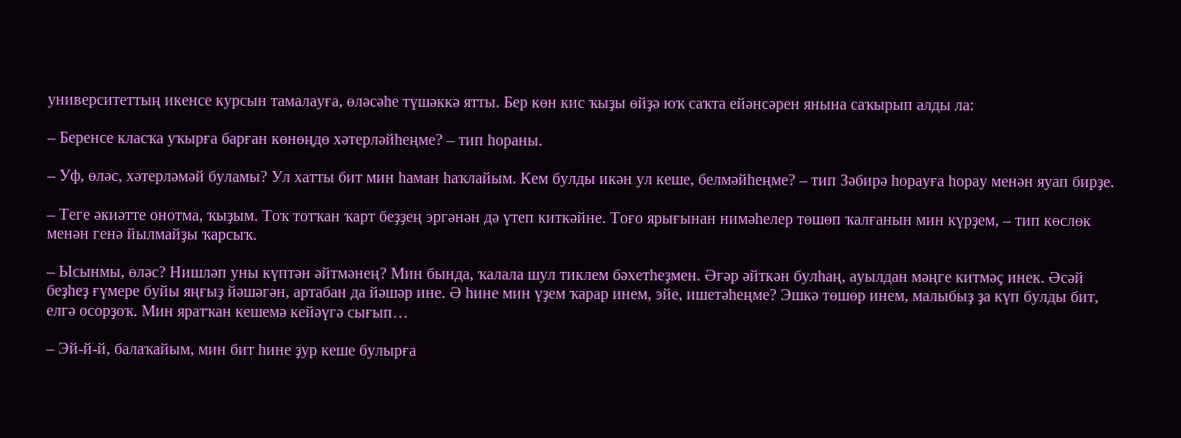университеттың икенсе курсын тамалауға, өләсәһе түшәккә ятты. Бер көн кис ҡыҙы өйҙә юҡ саҡта ейәнсәрен янына саҡырып алды ла:

– Беренсе класҡа уҡырға барған көнөңдө хәтерләйһеңме? – тип һораны.

– Уф, өләс, хәтерләмәй буламы? Ул хатты бит мин һаман һаҡлайым. Кем булды икән ул кеше, белмәйһеңме? – тип Зәбирә һорауға һорау менән яуап бирҙе.

– Теге әкиәтте онотма, ҡыҙым. Тоҡ тотҡан ҡарт беҙҙең эргәнән дә үтеп киткәйне. Тоғо ярығынан нимәһелер төшөп ҡалғанын мин күрҙем, – тип көслөк менән генә йылмайҙы ҡарсыҡ.

– Ысынмы, өләс? Нишләп уны күптән әйтмәнең? Мин бында, ҡалала шул тиклем бәхетһеҙмен. Әгәр әйткән булһаң, ауылдан мәңге китмәҫ инек. Әсәй беҙһеҙ ғүмере буйы яңғыҙ йәшәгән, артабан да йәшәр ине. Ә һине мин үҙем ҡарар инем, эйе, ишетәһеңме? Эшкә төшөр инем, малыбыҙ ҙа күп булды бит, елгә осорҙоҡ. Мин яратҡан кешемә кейәүгә сығып…

– Эй-й-й, балаҡайым, мин бит һине ҙур кеше булырға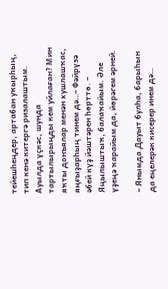тейешһеңдер, артабан уҡырһың, тип кенә китергә ризалаштым. Ауылда үҫкәс, шунда тартылырыңды кем уйлаған? Мин яҡты донъялар менән хушлашҡас, яңғыҙарһың тинем дә…– Фәйрүзә әбей күҙ йәштәрен һөрттө. – Яңылыштыҡ, балаҡайым. Әле үҙеңә ҡарайым да, йөрәгем әрней.

– Янымда Дауыт булһа, барыһын да еңелерәк кисерер инем дә…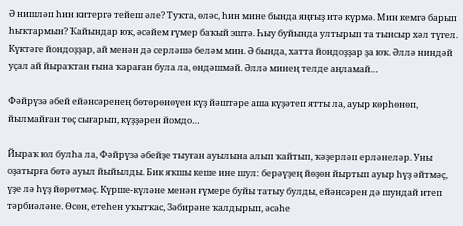Ә нишләп һин китергә тейеш әле? Туҡта, өләс, һин мине бында яңғыҙ итә күрмә. Мин кемгә барып һыҡтармын? Ҡайындар юҡ, әсәйем ғүмер баҡый эштә. Һыу буйында ултырып та тынсыр хәл түгел. Күктәге йондоҙҙар, ай менән дә серләшә беләм мин. Ә бында, хатта йондоҙҙар ҙа юҡ. Әллә ниндәй уҫал ай йыраҡтан ғына ҡараған була ла, өндәшмәй. Әллә минең телде аңламай…

Фәйрүзә әбей ейәнсәренең бөтөрөнөүен күҙ йәштәре аша күҙәтеп ятты ла, ауыр көрһөнөп, йылмайған төҫ сығарып, күҙҙәрен йомдо…

Йыраҡ юл булһа ла, Фәйрүзә әбейҙе тыуған ауылына алып ҡайтып, ҡәҙерләп ерләнеләр. Уны оҙатырға бөтә ауыл йыйылды. Бик яҡшы кеше ине шул: берәүҙең йөҙөн йыртып ауыр һүҙ әйтмәҫ, үҙе лә һүҙ йөрөтмәҫ. Күрше-күләне менән ғүмере буйы татыу булды, ейәнсәрен дә шундай итеп тәрбиәләне. Өсөн, етеһен уҡытҡас, Зәбирәне ҡалдырып, әсәһе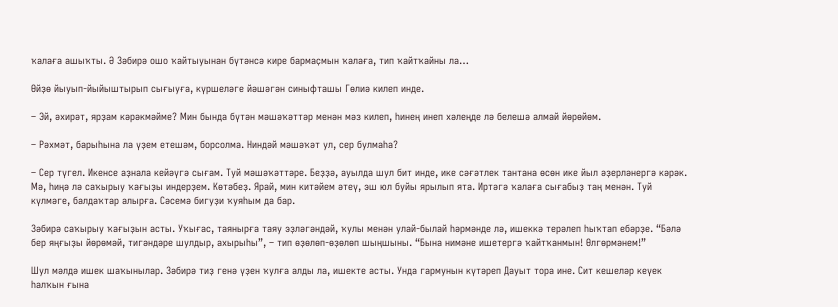ҡалаға ашыҡты. Ә Зәбирә ошо ҡайтыуынан бүтәнсә кире бармаҫмын ҡалаға, тип ҡайтҡайны ла…

Өйҙө йыуып-йыйыштырып сығыуға, күршеләге йәшәгән синыфташы Гөлиә килеп инде.

– Эй, әхирәт, ярҙам кәрәкмәйме? Мин бында бүтән мәшәҡәттәр менән мәз килеп, һинең инеп хәлеңде лә белешә алмай йөрөйөм.

– Рәхмәт, барыһына ла үҙем етешәм, борсолма. Ниндәй мәшәҡәт ул, сер булмаһа?

– Сер түгел. Икенсе аҙнала кейәүгә сығам. Туй мәшәҡәттәре. Беҙҙә, ауылда шул бит инде, ике сәғәтлек тантана өсөн ике йыл әҙерләнергә кәрәк. Мә, һиңә лә саҡырыу ҡағыҙы индерҙем. Көтәбеҙ. Ярай, мин китәйем әтеү, эш юл буйы ярылып ята. Иртәгә ҡалаға сығабыҙ таң менән. Туй күлмәге, балдаҡтар алырға. Сәсемә бигуҙи ҡуяһым да бар.

Зәбирә саҡырыу ҡағыҙын асты. Уҡығас, таянырға таяу эҙләгәндәй, ҡулы менән улай-былай һәрмәнде лә, ишеккә терәлеп һыҡтап ебәрҙе. “Бәлә бер яңғыҙы йөрөмәй, тигәндәре шулдыр, ахырыһы”, – тип өҙөлөп-өҙөлөп шыңшыны. “Бына нимәне ишетергә ҡайтҡанмын! Өлгөрмәнем!”

Шул мәлдә ишек шаҡынылар. Зәбирә тиҙ генә үҙен ҡулға алды ла, ишекте асты. Унда гармунын күтәреп Дауыт тора ине. Сит кешеләр кеүек һалҡын ғына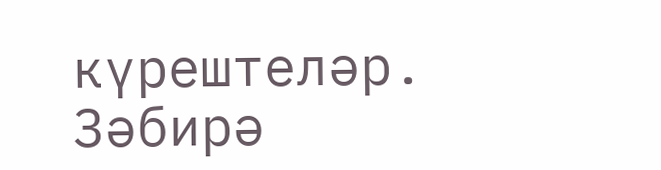күрештеләр. Зәбирә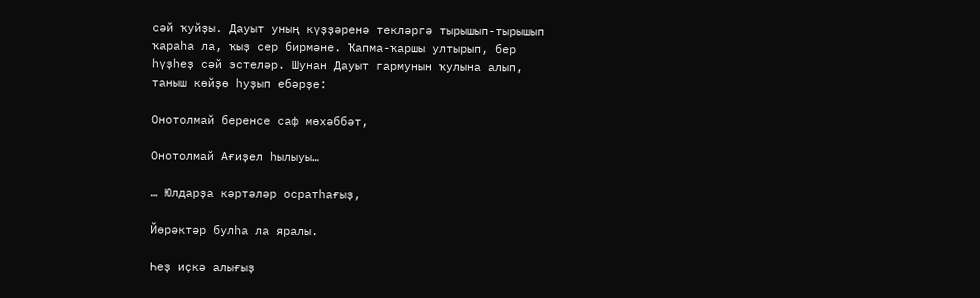сәй ҡуйҙы. Дауыт уның күҙҙәренә текләргә тырышып-тырышып ҡараһа ла, ҡыҙ сер бирмәне. Ҡапма-ҡаршы ултырып, бер һүҙһеҙ сәй эстеләр. Шунан Дауыт гармунын ҡулына алып, таныш көйҙө һуҙып ебәрҙе:

Онотолмай беренсе саф мөхәббәт,

Онотолмай Ағиҙел һылыуы…

… Юлдарҙа кәртәләр осратһағыҙ,

Йөрәктәр булһа ла яралы.

Һеҙ иҫкә алығыҙ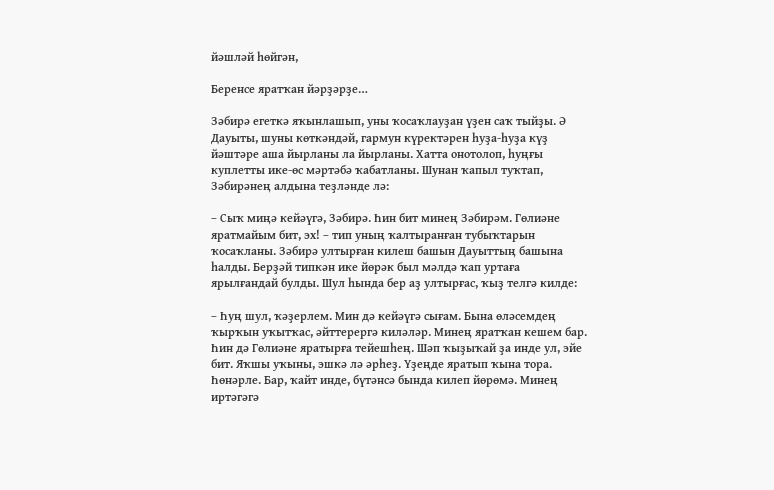йәшләй һөйгән,

Беренсе яратҡан йәрҙәрҙе…

Зәбирә егеткә яҡынлашып, уны ҡосаҡлауҙан үҙен саҡ тыйҙы. Ә Дауыты, шуны көткәндәй, гармун күректәрен һуҙа-һуҙа күҙ йәштәре аша йырланы ла йырланы. Хатта онотолоп, һуңғы куплетты ике-өс мәртәбә ҡабатланы. Шунан ҡапыл туҡтап, Зәбирәнең алдына теҙләнде лә:

– Сыҡ миңә кейәүгә, Зәбирә. Һин бит минең Зәбирәм. Гөлиәне яратмайым бит, эх! – тип уның ҡалтыранған тубыҡтарын ҡосаҡланы. Зәбирә ултырған килеш башын Дауыттың башына һалды. Берҙәй типкән ике йөрәк был мәлдә ҡап уртаға ярылғандай булды. Шул һында бер аҙ ултырғас, ҡыҙ телгә килде:

– Һуң шул, ҡәҙерлем. Мин дә кейәүгә сығам. Бына өләсемдең ҡырҡын уҡытҡас, әйттерергә киләләр. Минең яратҡан кешем бар. Һин дә Гөлиәне яратырға тейешһең. Шәп ҡыҙыҡай ҙа инде ул, эйе бит. Яҡшы уҡыны, эшкә лә әрһеҙ. Үҙеңде яратып ҡына тора. Һөнәрле. Бар, ҡайт инде, бүтәнсә бында килеп йөрөмә. Минең иртәгәгә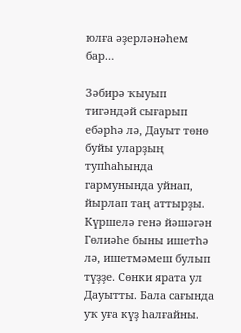юлға әҙерләнәһем бар…

Зәбирә ҡыуып тигәндәй сығарып ебәрһә лә, Дауыт төнө буйы уларҙың тупһаһында гармунында уйнап, йырлап таң аттырҙы. Күршелә генә йәшәгән Гөлиәһе быны ишетһә лә, ишетмәмеш булып түҙҙе. Сөнки ярата ул Дауытты. Бала сағында уҡ уға күҙ һалғайны.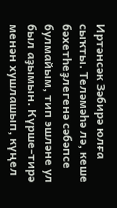Иртәнсәк Зәбирә юлға сыҡты. Теләмәһә лә, кеше бәхетһеҙлегенә сәбәпсе булмайым, тип эшләне ул был аҙымын. Күрше-тирә менән хушлашып, күңел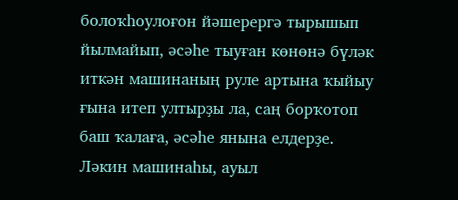болоҡһоулоғон йәшерергә тырышып йылмайып, әсәһе тыуған көнөнә бүләк иткән машинаның руле артына ҡыйыу ғына итеп ултырҙы ла, саң борҡотоп баш ҡалаға, әсәһе янына елдерҙе. Ләкин машинаһы, ауыл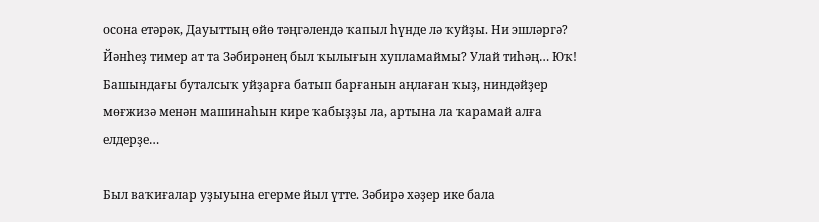осона етәрәк, Дауыттың өйө тәңгәлендә ҡапыл һүнде лә ҡуйҙы. Ни эшләргә? Йәнһеҙ тимер ат та Зәбирәнең был ҡылығын хупламаймы? Улай тиһәң… Юҡ! Башындағы буталсыҡ уйҙарға батып барғанын аңлаған ҡыҙ, ниндәйҙер мөғжизә менән машинаһын кире ҡабыҙҙы ла, артына ла ҡарамай алға елдерҙе…

Был ваҡиғалар уҙыуына егерме йыл үтте. Зәбирә хәҙер ике бала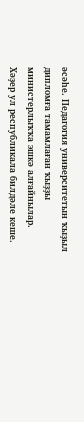әсәһе. Педагогия университетын ҡыҙыл дипломға тамамлаған ҡыҙҙы министерлыҡҡа эшкә алғайнылар. Хәҙер ул республикала билдәле кеше.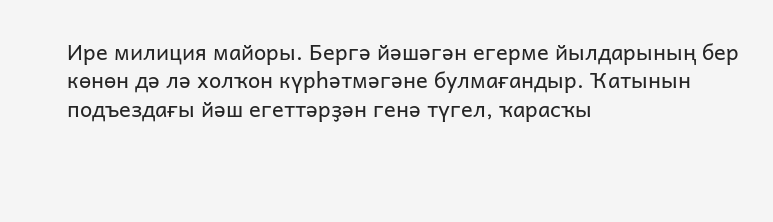Ире милиция майоры. Бергә йәшәгән егерме йылдарының бер көнөн дә лә холҡон күрһәтмәгәне булмағандыр. Ҡатынын подъездағы йәш егеттәрҙән генә түгел, ҡарасҡы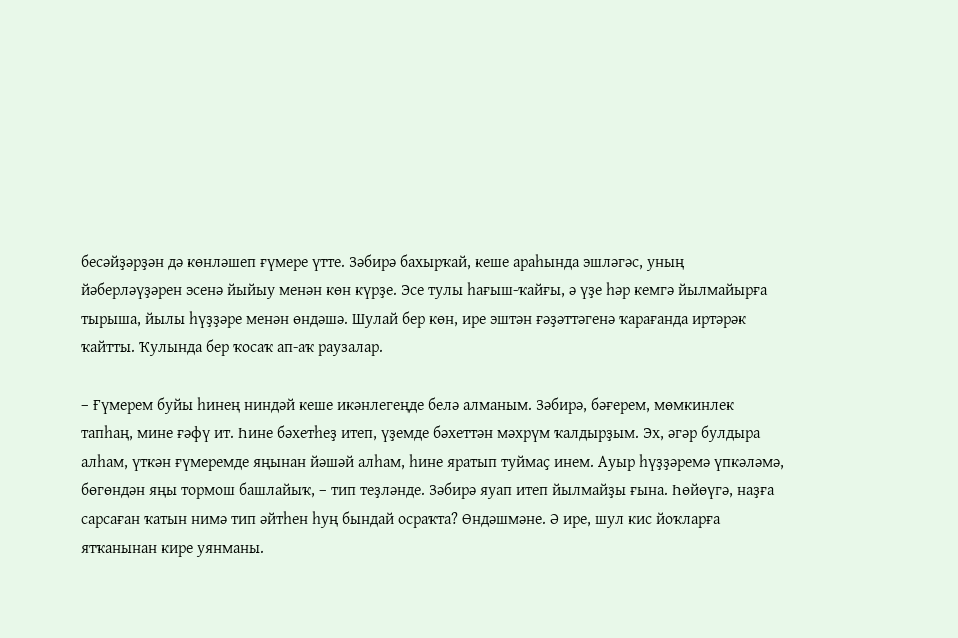бесәйҙәрҙән дә көнләшеп ғүмере үтте. Зәбирә бахырҡай, кеше араһында эшләгәс, уның йәберләүҙәрен эсенә йыйыу менән көн күрҙе. Эсе тулы һағыш-ҡайғы, ә үҙе һәр кемгә йылмайырға тырыша, йылы һүҙҙәре менән өндәшә. Шулай бер көн, ире эштән ғәҙәттәгенә ҡарағанда иртәрәк ҡайтты. Ҡулында бер ҡосаҡ ап-аҡ раузалар.

– Ғүмерем буйы һинең ниндәй кеше икәнлегеңде белә алманым. Зәбирә, бәғерем, мөмкинлек тапһаң, мине ғәфү ит. Һине бәхетһеҙ итеп, үҙемде бәхеттән мәхрүм ҡалдырҙым. Эх, әгәр булдыра алһам, үткән ғүмеремде яңынан йәшәй алһам, һине яратып туймаҫ инем. Ауыр һүҙҙәремә үпкәләмә, бөгөндән яңы тормош башлайыҡ, – тип теҙләнде. Зәбирә яуап итеп йылмайҙы ғына. Һөйөүгә, наҙға сарсаған ҡатын нимә тип әйтһен һуң бындай осраҡта? Өндәшмәне. Ә ире, шул кис йоҡларға ятҡанынан кире уянманы.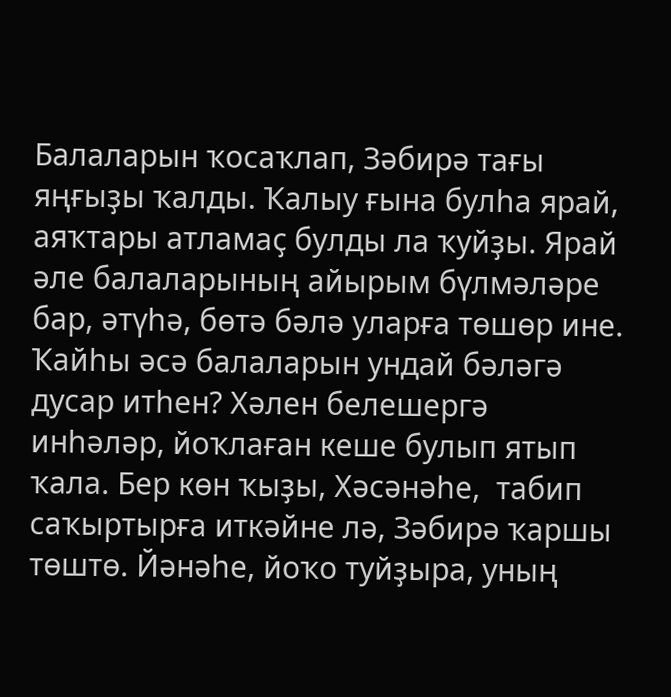Балаларын ҡосаҡлап, Зәбирә тағы яңғыҙы ҡалды. Ҡалыу ғына булһа ярай, аяҡтары атламаҫ булды ла ҡуйҙы. Ярай әле балаларының айырым бүлмәләре бар, әтүһә, бөтә бәлә уларға төшөр ине. Ҡайһы әсә балаларын ундай бәләгә дусар итһен? Хәлен белешергә инһәләр, йоҡлаған кеше булып ятып ҡала. Бер көн ҡыҙы, Хәсәнәһе,  табип саҡыртырға иткәйне лә, Зәбирә ҡаршы төштө. Йәнәһе, йоҡо туйҙыра, уның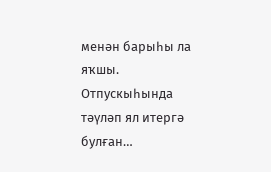менән барыһы ла яҡшы. Отпускыһында тәүләп ял итергә булған…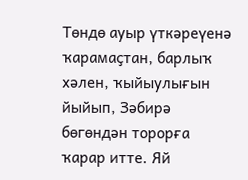Төндө ауыр үткәреүенә ҡарамаҫтан, барлыҡ хәлен, ҡыйыулығын йыйып, Зәбирә бөгөндән торорға ҡарар итте. Яй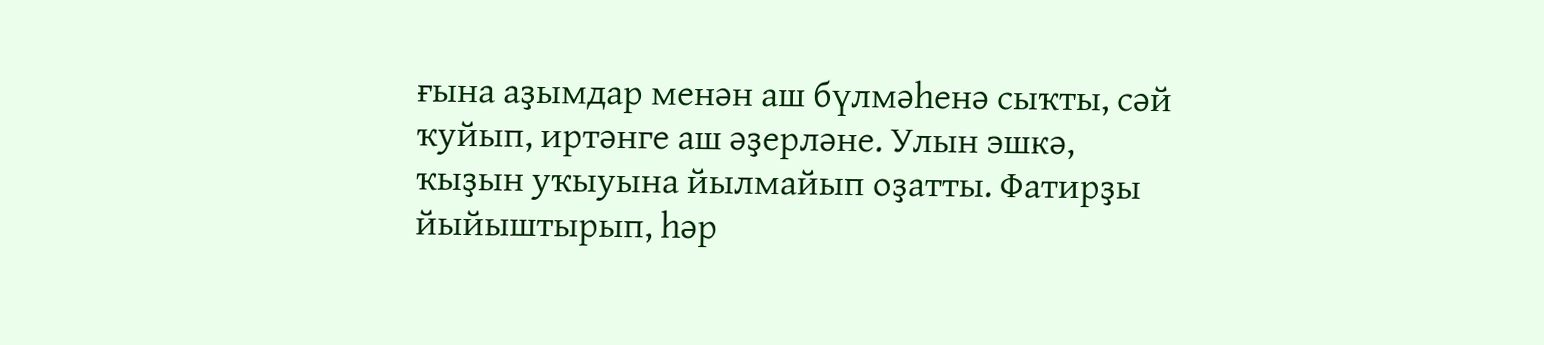ғына аҙымдар менән аш бүлмәһенә сыҡты, сәй ҡуйып, иртәнге аш әҙерләне. Улын эшкә, ҡыҙын уҡыуына йылмайып оҙатты. Фатирҙы йыйыштырып, һәр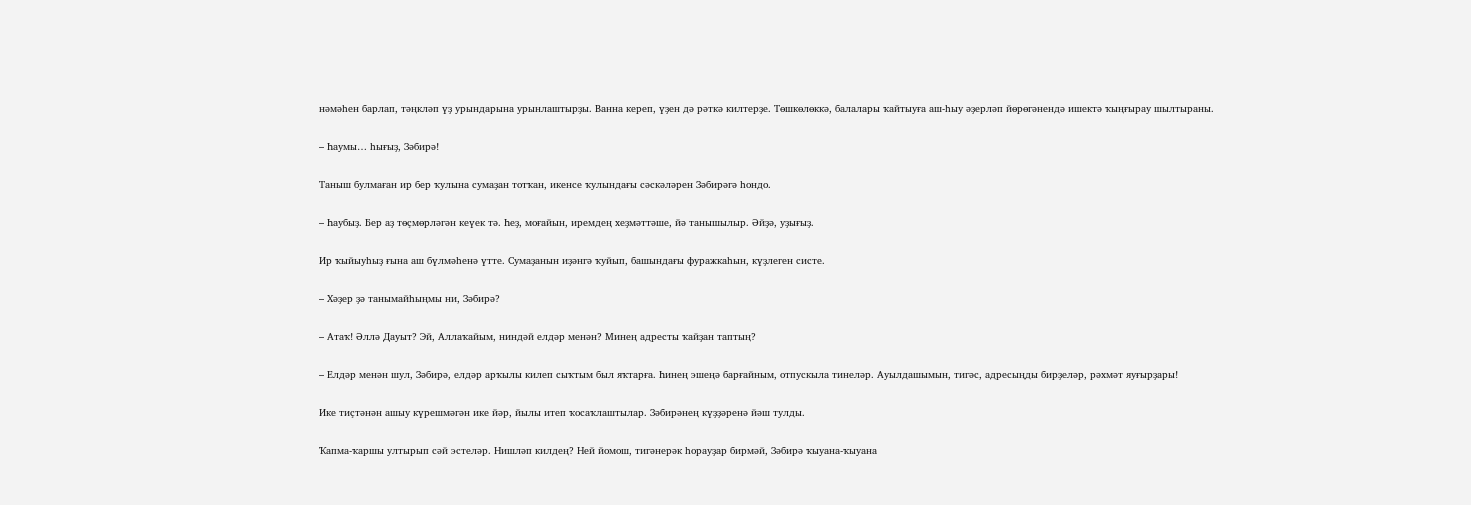нәмәһен барлап, тәңкләп үҙ урындарына урынлаштырҙы. Ванна кереп, үҙен дә рәткә килтерҙе. Төшкөлөккә, балалары ҡайтыуға аш-һыу әҙерләп йөрөгәнендә ишектә ҡыңғырау шылтыраны.

– Һаумы… һығыҙ, Зәбирә!

Таныш булмаған ир бер ҡулына сумаҙан тотҡан, икенсе ҡулындағы сәскәләрен Зәбирәгә һондо.

– Һаубыҙ. Бер аҙ төҫмөрләгән кеүек тә. Һеҙ, моғайын, иремдең хеҙмәттәше, йә танышылыр. Әйҙә, уҙығыҙ.

Ир ҡыйыуһыҙ ғына аш бүлмәһенә үтте. Сумаҙанын иҙәнгә ҡуйып, башындағы фуражкаһын, күҙлеген систе.

– Хәҙер ҙә танымайһыңмы ни, Зәбирә?

– Атаҡ! Әллә Дауыт? Эй, Аллаҡайым, ниндәй елдәр менән? Минең адресты ҡайҙан таптың?

– Елдәр менән шул, Зәбирә, елдәр арҡылы килеп сыҡтым был яҡтарға. Һинең эшеңә барғайным, отпускыла тинеләр. Ауылдашымын, тигәс, адресыңды бирҙеләр, рәхмәт яуғырҙары!

Ике тиҫтәнән ашыу күрешмәгән ике йәр, йылы итеп ҡосаҡлаштылар. Зәбирәнең күҙҙәренә йәш тулды.

Ҡапма-ҡаршы ултырып сәй эстеләр. Нишләп килдең? Ней йомош, тигәнерәк һорауҙар бирмәй, Зәбирә ҡыуана-ҡыуана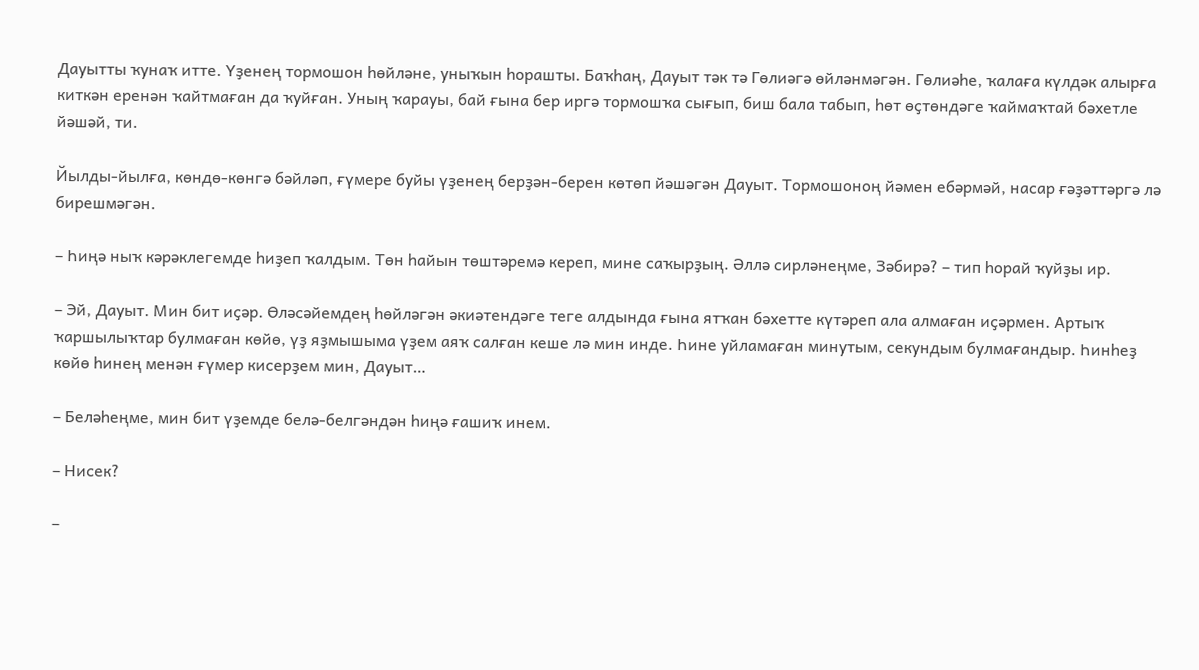Дауытты ҡунаҡ итте. Үҙенең тормошон һөйләне, уныҡын һорашты. Баҡһаң, Дауыт тәк тә Гөлиәгә өйләнмәгән. Гөлиәһе, ҡалаға күлдәк алырға киткән еренән ҡайтмаған да ҡуйған. Уның ҡарауы, бай ғына бер иргә тормошҡа сығып, биш бала табып, һөт өҫтөндәге ҡаймаҡтай бәхетле йәшәй, ти.

Йылды-йылға, көндө-көнгә бәйләп, ғүмере буйы үҙенең берҙән-берен көтөп йәшәгән Дауыт. Тормошоноң йәмен ебәрмәй, насар ғәҙәттәргә лә бирешмәгән.

– Һиңә ныҡ кәрәклегемде һиҙеп ҡалдым. Төн һайын төштәремә кереп, мине саҡырҙың. Әллә сирләнеңме, Зәбирә? – тип һорай ҡуйҙы ир.

– Эй, Дауыт. Мин бит иҫәр. Өләсәйемдең һөйләгән әкиәтендәге теге алдында ғына ятҡан бәхетте күтәреп ала алмаған иҫәрмен. Артыҡ ҡаршылыҡтар булмаған көйө, үҙ яҙмышыма үҙем аяҡ салған кеше лә мин инде. Һине уйламаған минутым, секундым булмағандыр. Һинһеҙ көйө һинең менән ғүмер кисерҙем мин, Дауыт…

– Беләһеңме, мин бит үҙемде белә-белгәндән һиңә ғашиҡ инем.

– Нисек?

–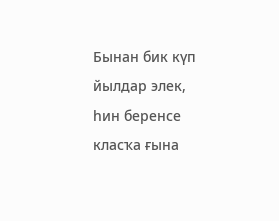Бынан бик күп йылдар элек, һин беренсе класҡа ғына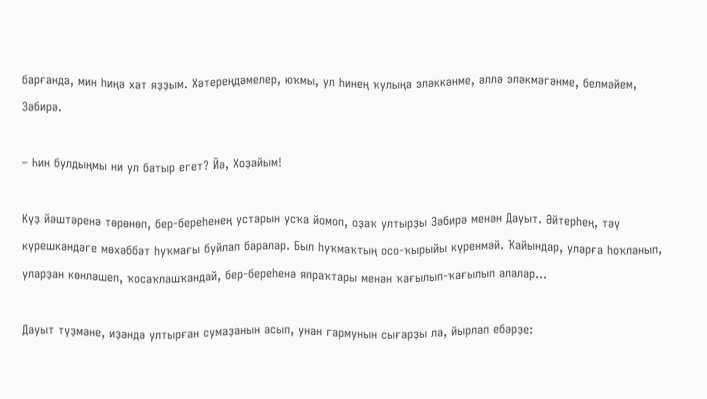барғанда, мин һиңә хат яҙҙым. Хәтереңдәмелер, юҡмы, ул һинең ҡулыңа эләккәнме, әллә эләкмәгәнме, белмәйем, Зәбирә.

– Һин булдыңмы ни ул батыр егет? Йә, Хоҙайым!

Күҙ йәштәренә төрөнөп, бер-береһенең устарын усҡа йомоп, оҙаҡ ултырҙы Зәбирә менән Дауыт. Әйтерһең, тәү күрешкәндәге мөхәббәт һуҡмағы буйлап баралар. Был һуҡмаҡтың осо-ҡырыйы күренмәй. Ҡайындар, уларға һоҡланып, уларҙан көнләшеп, ҡосаҡлашҡандай, бер-береһенә япраҡтары менән ҡағылып-ҡағылып алалар...

Дауыт түҙмәне, иҙәндә ултырған сумаҙанын асып, унан гармунын сығарҙы ла, йырлап ебәрҙе: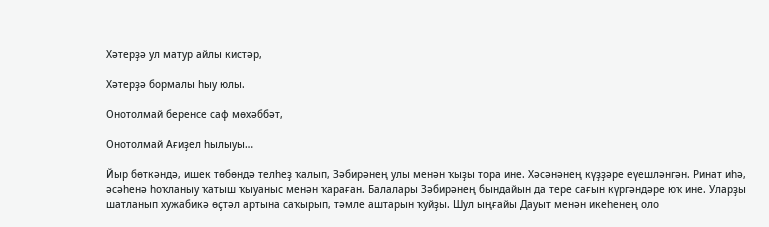Хәтерҙә ул матур айлы кистәр,

Хәтерҙә бормалы һыу юлы.

Онотолмай беренсе саф мөхәббәт,

Онотолмай Ағиҙел һылыуы…

Йыр бөткәндә, ишек төбөндә телһеҙ ҡалып, Зәбирәнең улы менән ҡыҙы тора ине. Хәсәнәнең күҙҙәре еүешләнгән. Ринат иһә, әсәһенә һоҡланыу ҡатыш ҡыуаныс менән ҡараған. Балалары Зәбирәнең бындайын да тере сағын күргәндәре юҡ ине. Уларҙы шатланып хужабикә өҫтәл артына саҡырып, тәмле аштарын ҡуйҙы. Шул ыңғайы Дауыт менән икеһенең оло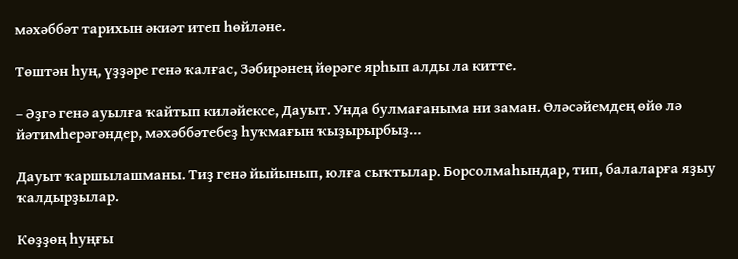мәхәббәт тарихын әкиәт итеп һөйләне.

Төштән һуң, үҙҙәре генә ҡалғас, Зәбирәнең йөрәге ярһып алды ла китте.

– Әҙгә генә ауылға ҡайтып киләйексе, Дауыт. Унда булмағаныма ни заман. Өләсәйемдең өйө лә йәтимһерәгәндер, мәхәббәтебеҙ һуҡмағын ҡыҙырырбыҙ…

Дауыт ҡаршылашманы. Тиҙ генә йыйынып, юлға сыҡтылар. Борсолмаһындар, тип, балаларға яҙыу ҡалдырҙылар.

Көҙҙөң һуңғы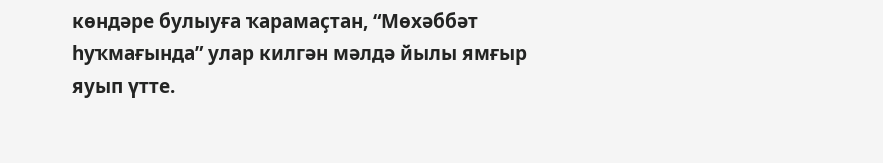көндәре булыуға ҡарамаҫтан, “Мөхәббәт һуҡмағында” улар килгән мәлдә йылы ямғыр яуып үтте.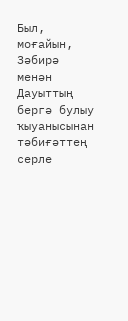Был, моғайын, Зәбирә менән Дауыттың бергә булыу ҡыуанысынан тәбиғәттең серле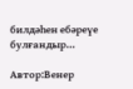билдәһен ебәреүе булғандыр…

Автор:Венер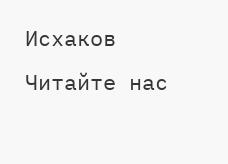Исхаков
Читайте нас